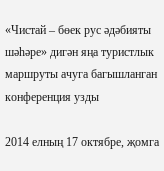«Чистай – бөек рус әдәбияты шәһәре» дигән яңа туристлык маршруты ачуга багышланган конференция узды

2014 елның 17 октябре, җомга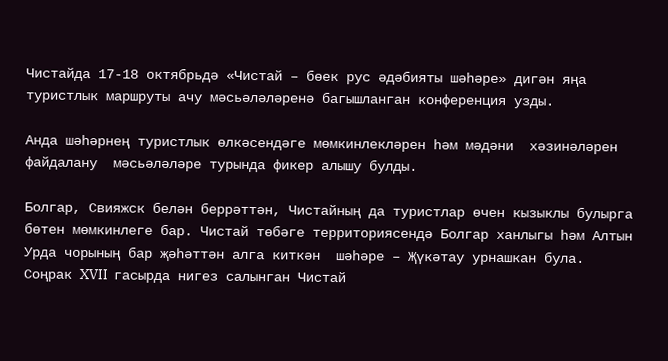Чистайда 17-18 октябрьдә «Чистай – бөек рус әдәбияты шәһәре» дигән яңа туристлык маршруты ачу мәсьәләләренә багышланган конференция узды.

Анда шәһәрнең туристлык өлкәсендәге мөмкинлекләрен һәм мәдәни  хәзинәләрен файдалану  мәсьәләләре турында фикер алышу булды.

Болгар, Свияжск белән беррәттән, Чистайның да туристлар өчен кызыклы булырга бөтен мөмкинлеге бар. Чистай төбәге территориясендә Болгар ханлыгы һәм Алтын Урда чорының бар җәһәттән алга киткән  шәһәре – Җүкәтау урнашкан була.  Соңрак XVII  гасырда нигез салынган Чистай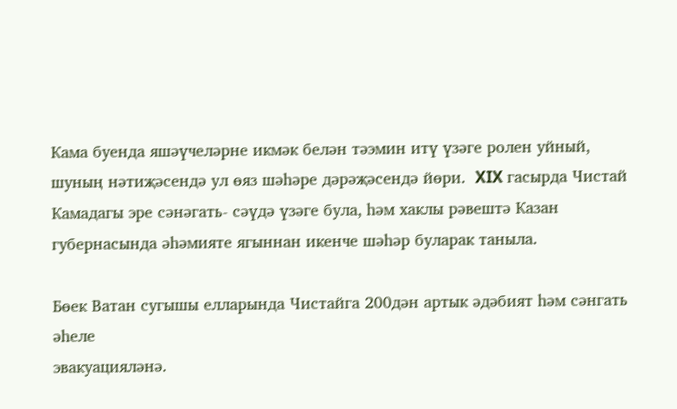Кама буенда яшәүчеләрне икмәк белән тәэмин итү үзәге ролен уйный, шуның нәтиҗәсендә ул өяз шәһәре дәрәҗәсендә йөри.  XIX гасырда Чистай Камадагы эре сәнәгать- сәүдә үзәге була, һәм хаклы рәвештә Казан губернасында әһәмияте ягыннан икенче шәһәр буларак таныла.

Бөек Ватан сугышы елларында Чистайга 200дән артык әдәбият һәм сәнгать әһеле
эвакуацияләнә.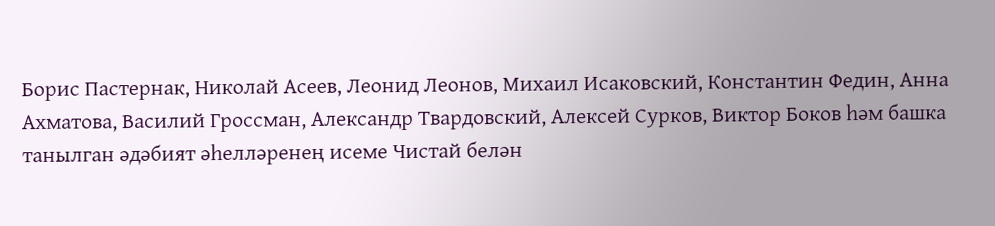Борис Пастернак, Николай Асеев, Леонид Леонов, Михаил Исаковский, Константин Федин, Анна Ахматова, Василий Гроссман, Александр Твардовский, Алексей Сурков, Виктор Боков һәм башка танылган әдәбият әһелләренең исеме Чистай белән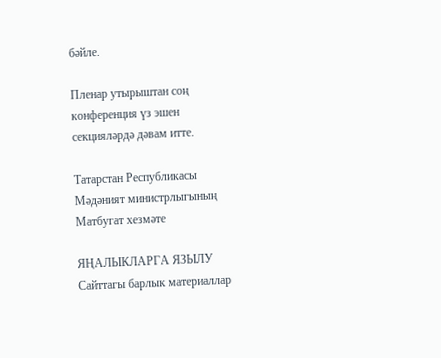бәйле.

Пленар утырыштан соң конференция үз эшен  секцияләрдә дәвам итте.

Татарстан Республикасы Мәдәният министрлыгының Матбугат хезмәте

ЯҢАЛЫКЛАРГА ЯЗЫЛУ
Сайттагы барлык материаллар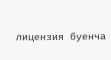лицензия буенча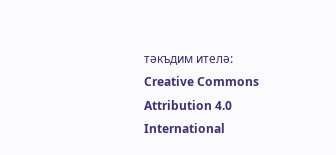тәкъдим ителә:
Creative Commons Attribution 4.0 International